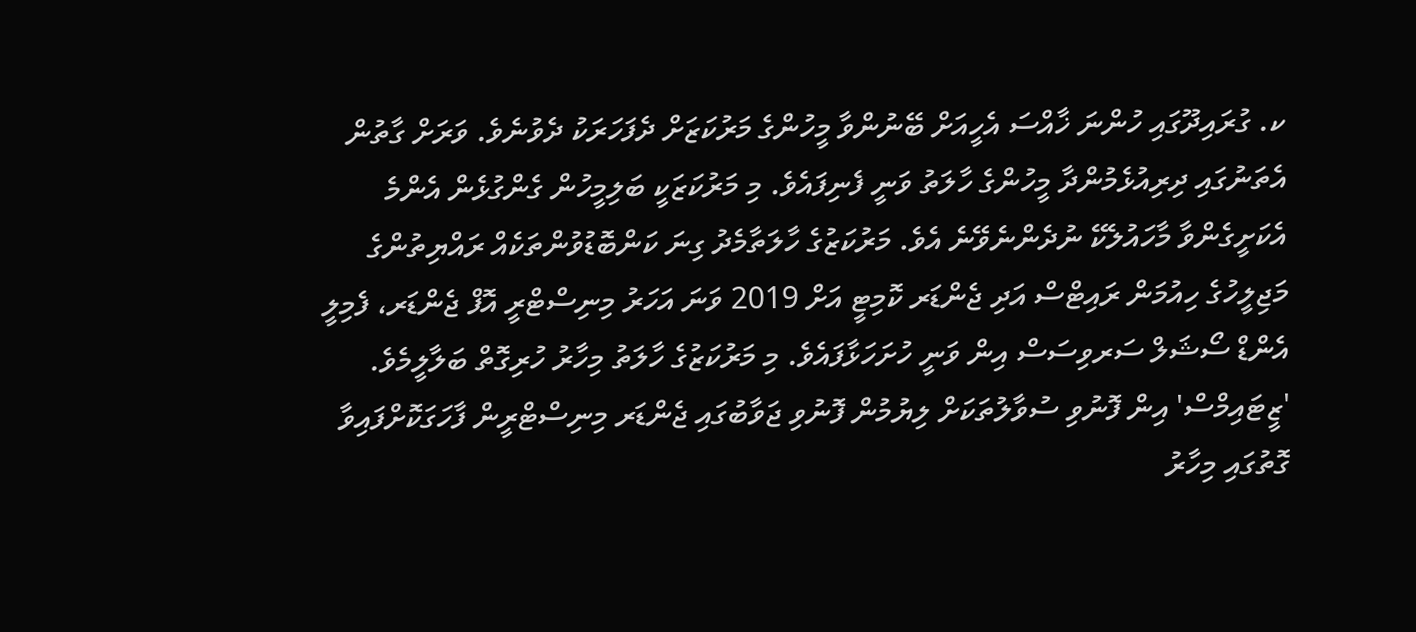ކ. ގުރައިދޫގައި ހުންނަ ޚާއްސަ އެހީއަށް ބޭނުންވާ މީހުންގެ މަރުކަޒަށް ދެފަހަރަކު ދެވުނެވެ. ވަރަށް ގާތުން އެތަނުގައި ދިރިއުޅެމުންދާ މީހުންގެ ހާލަތު ވަނީ ފެނިފައެވެ. މި މަރުކަޒަކީ ބަލިމީހުން ގެންގުޅެން އެންމެ އެކަށީގެންވާ މާހައުލެކޭ ނުދެންނެވޭނެ އެވެ. މަރުކަޒުގެ ހާލަތާމެދު ގިނަ ކަންބޮޑުވުންތަކެއް ރައްޔިތުންގެ މަޖިލީހުގެ ހިއުމަން ރައިޓްސް އަދި ޖެންޑަރ ކޮމިޓީ އަށް 2019 ވަނަ އަހަރު މިނިސްޓްރީ އޮފް ޖެންޑަރ، ފެމިލީ އެންޑް ސޯޝަލް ސަރވިސަސް އިން ވަނީ ހުށަހަޅާފައެވެ. މި މަރުކަޒުގެ ހާލަތު މިހާރު ހުރިގޮތް ބަލާލީމެވެ.
'ޒީޓައިމްސް' އިން ފޮނުވި ސުވާލުތަކަށް ލިޔުމުން ފޮނުވި ޖަވާބުގައި ޖެންޑަރ މިނިސްޓްރީން ފާހަގަކޮށްފައިވާ ގޮތުގައި މިހާރު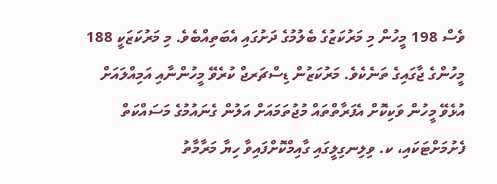ވެސް 198 މީހުން މި މަރުކަޒުގެ ބެލުމުގެ ދަށުގައި އެބަތިއްބެވެ. މި މަރުކަޒަކީ 188 މީހުންގެ ޖާގައިގެ ތަނެކެވެ. މަރުކަޒުން ޑިސްޗަރޖް ކުރެވޭ މީހުންނާއި އަމިއްލައަށް އުޅެވޭ މީހުން ވަކިކޮށް އެފަރާތްތައް މުޖުތަމައަށް އަލުން ގެނައުމުގެ މަސައްކަތް ފެށުމަށްޓަކައި، ކ. ވިލިނގިލީގައި ގާއިމްކޮށްފައިވާ ހިޔާ މަރާމާތު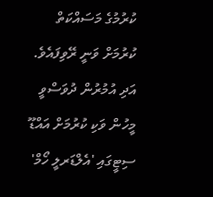ކުރުމުގެ މަސައްކަތް ކުރުމަށް ވަނީ ރޭވިފައެވެ. އަދި އުމުރުން ދުވަސްވީ މީހުން ވަކި ކުރުމަށް އައްޑޫ ސިޓީގައި 'އެލްޑަރލީ ހޯމް'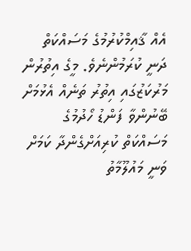އެއް ޤާއިމްކުރުމުގެ މަސައްކަތް ދަނީ ކުރަމުންނެވެ. މީގެ އިތުރުން މަރުކަޒުގައި އިތުރު ތަނެއް އެޅުމަށް ބޭނުންވާ ފަންޑު ހޯދުމުގެ މަސައްކަތް ކުރިއަށްގެންދާ ކަމަށް ވަނީ މައުލޫމާތު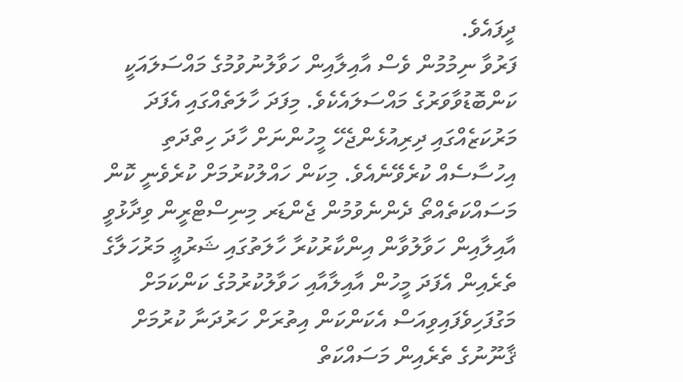ދީފައެވެ.
ފަރުވާ ނިމުމުން ވެސް އާއިލާއިން ހަވާލުނުވުމުގެ މައްސަލައަކީ ކަންބޮޑުވާވަރުގެ މައްސަލައެކެވެ. މިފަދަ ހާލަތެއްގައި އެފަދަ މަރުކަޒެއްގައި ދިރިއުޅެންޖެހޭ މީހުންނަށް ހާދަ ހިތްދަތި އިހުސާސެއް ކުރެވޭނެއެވެ. މިކަން ހައްލުކުރުމަށް ކުރެވެނީ ކޮން މަސައްކަތެއްތޯ ދެންނެވުމުން ޖެންޑަރ މިނިސްޓްރީން ވިދާޅުވީ އާއިލާއިން ހަވާލުވާން އިންކާރުކުރާ ހާލަތުގައި ޝަރުޢީ މަރުހަލާގެ ތެރެއިން އެފަދަ މީހުން އާއިލާއާއި ހަވާލުކުރުމުގެ ކަންކަމަށް މަގުފަހިވެފައިވިއަސް އެކަންކަން އިތުރަށް ހަރުދަނާ ކުރުމަށް ޤާނޫނުގެ ތެރެއިން މަސައްކަތް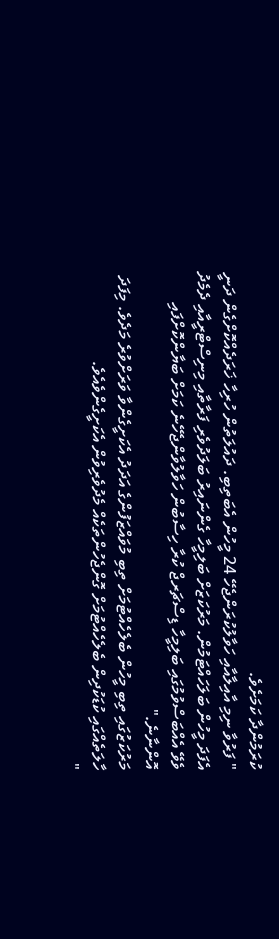ކުރަމުންދާ ކަމަށެވެ.
" ފަރުވާ ނިމި އާއިލާއާއި ހަވާލުކުރަންޖެހޭ 24 މީހުން އެބަތިބި. ދައުލަތުން ހުރިހާ ޚަރަދެއްކޮށްގެން ދަނީ އެފަދަ މީހުން ބަލަހައްޓަމުން. މަރުކަޒަށް ބަލިމީހާ ގެންނައިރު ބަލަދުވެރި ފަރާތާއި މިނިސްޓްރީއާއި ދެމެދު ވެވޭ އެއްބަސްވުމުގައި ބަލިމީހާ ޑިސްޗަރޖް ކުރާ ހިސާބުން ހަވާލުވާންޖެހޭނެ ކަމަށް ބަޔާންކޮށްފައި އޮންނާނެ."
މަރުކަޒުގައި ތިބި މީހުން ބެލެހެއްޓުމަށް ތިބި މުވައްޒަފުންގެ އަދަދު އެކަށީގެންވާ ވަރަށްވުރެ މަދެވެ. މިފަދަ ހާލަތެއްގައި ކުޑަކުދިން ބެލެހެއްޓުމަށް ގޮންޖެހުންތަކެއް މެދުވެރިވުން އެކަށީގެންވެއެވެ.
"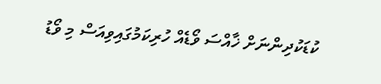ކުޑަކުދިންނަށް ޚާއްސަ ވޯޑެއް ހުރިކަމުގައިވިއަސް މި ވޯޑު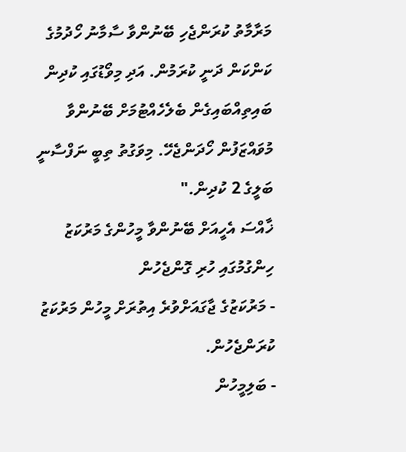މަރާމާތު ކުރަންޖެހި ބޭނުންވާ ސާމާނު ހޯދުމުގެ ކަންކަން ދަނީ ކުރަމުން. އަދި މިވޯޑުގައި ކުދިން ބައިތިއްބައިގެން ބެލެހެއްޓުމަށް ބޭނުންވާ މުވައްޒަފުން ހޯދަންޖެހޭ. މިވަގުތު ތިބީ ނަފްސާނީ ބަލީގެ 2 ކުދިން."
ޚާއްސަ އެހީއަށް ބޭނުންވާ މީހުންގެ މަރުކަޒު ހިންގުމުގައި ހުރި ގޮންޖެހުން
- މަރުކަޒުގެ ޖާގައަށްވުރެ އިތުރަށް މީހުން މަރުކަޒު ކުރަންޖެހުން.
- ބަލިމީހުން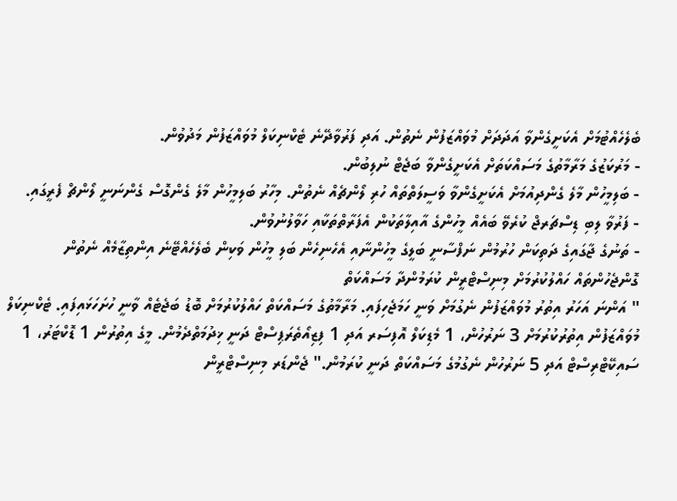ބެލެހެއްޓުމަށް އެކަށީގެންވާ އަދަދަށް މުވައްޒަފުން ނެތުން. އަދި ފަރުވާދޭނެ ޓެކްނިކަލް މުވައްޒަފުން މަދުވުން.
- މަރުކަޒުގެ މަރާމާތުގެ މަސައްކަތަށް އެކަށީގެންވާ ބަޖެޓް ނުލިބުން.
- ބަލިމީހުން މާލެ ގެންދިއުމަށް އެކަށީގެންވާ ވަސީލަތްތައް ހުރި ލޯންޗެއް ނެތުން. މިހާރު ބަލިމީހުން މާލެ ގެންގޮސް ގެންނަނީ ލޯންޗް ފެރީގައި.
- ފަރުވާ ލިބި ޑިސްޗަރޖް ކުރެވޭ ބައެއް މީހުންގެ އާއިލާތަކުން އެފަރާތްތަކާއި ހަވާލުނުވުން.
- ތަނުގެ ޖާގައިގެ ދަތިކަން ހުރުމުން ނަފްސާނީ ބަލީގެ މީހުންނާއި އެހެނިހެން ބަލި މީހުން ވަކިން ބެލެހެއްޓޭނެ އިންތިޒާމެއް ނެތުން
ގޮންޖެހުންތައް ހައްލުކުރުމަށް މިނިސްޓްރީން ކުރަމުންދާ މަސައްކަތް
" އަންނަ އަހަރު އިތުރު މުވައްޒަފުން ނެގުމަށް ވަނީ ހަމަޖެހިފައި. މަރާމާތުގެ މަސައްކަތް ހައްލުކުރުމަށް ބޮޑު ބަޖެޓެއް ވާނީ ހުށަހަޅައިފައި. ޓެކްނިކަލް މުވައްޒަފުން އިތުރުކުރުމަށް 3 ނަރުހުން، 1 މެޑިކަލް އޮފިސަރ އަދި 1 ފިޒިއޯތެރަޕިސްޓް ދަނީ ޚިދުމަތްދެމުން. މީގެ އިތުރުން 1 ޑޮކްޓަރު، 1 ސައިކޭޓްރިސްޓް އަދި 5 ނަރުހުން ނެގުމުގެ މަސައްކަތް ދަނީ ކުރަމުން." ޖެންޑަރ މިނިސްޓްރީން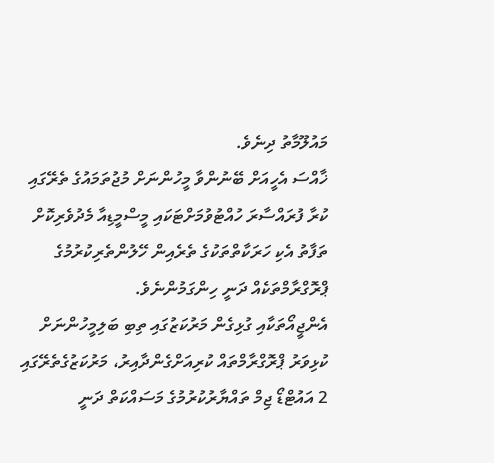މައުލޫމާތު ދިނެވެ.
ޚާއްސަ އެހީއަށް ބޭނުންވާ މީހުންނަށް މުޖުތަމައުގެ ތެރޭގައި ކުރާ ފުރައްސާރަ ހުއްޓުވުމަށްޓަކައި މީސްމީޑިއާ މެދުވެރިކޮށް ތަފާތު އެކި ހަރަކާތްތަކުގެ ތެރެއިން ހޭލުންތެރިކުރުމުގެ ޕްރޮގްރާމްތަކެއް ދަނީ ހިންގަމުންނެވެ.
އެންޖީއޯތަކާއި ގުޅިގެން މަރުކަޒުގައި ތިބި ބަލިމީހުންނަށް ކުޅިވަރު ޕްރޮގްރާމްތައް ކުރިއަށްގެންދާއިރު، މަރުކަޒުގެތެރޭގައި 2 އައުޓްޑޯ ޖިމް ތައްޔާރުކުރުމުގެ މަސައްކަތް ދަނީ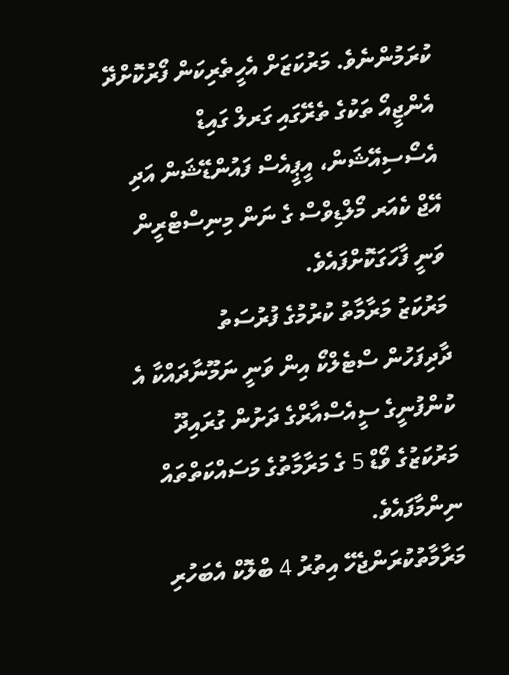ކުރަމުންނެވެ. މަރުކަޒަށް އެހީތެރިކަން ފޯރުކޮށްދޭ އެންޖީއޯ ތަކުގެ ތެރޭގައި ގަރލް ގައިޑް އެސޯސިއޭޝަން، އީޕީއެސް ފައުންޑޭޝަން އަދި އޭޖް ކެއަރ މޯލްޑިވްސް ގެ ނަން މިނިސްޓްރީން ވަނީ ފާހަގަކޮށްފައެވެ.
މަރުކަޒު މަރާމާތު ކުރުމުގެ ފުރުސަތު
ދާދިފަހުން ސްޓެލްކޯ އިން ވަނީ ނަމޫނާދައްކާ އެ ކުންފުނީގެ ސީއެސްއާރްގެ ދަށުން ގުރައިދޫ މަރުކަޒުގެ ވޯޑް 5 ގެ މަރާމާތުގެ މަސައްކަތްތައް ނިންމާފައެވެ.
މަރާމާތުކުރަންޖެހޭ އިތުރު 4 ބްލޮކް އެބަހުރި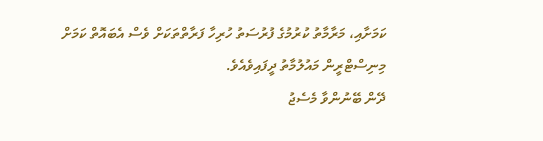ކަމަށާއި، މަރާމާތު ކުރުމުގެ ފުރުސަތު ހުރިހާ ފަރާތްތަކަށް ވެސް އެބައޮތް ކަމަށް މިނިސްޓްރީން މައުލުމާތު ދީފައިވެއެވެ.
ދޭން ބޭނުންވާ މެސެޖު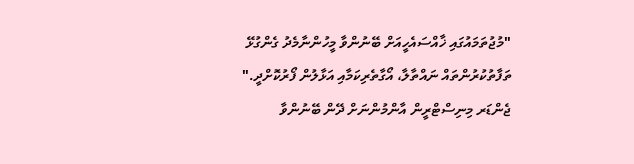"މުޖުތަމައުގައި ޚާއްސައެހީއަށް ބޭނުންވާ މީހުންނާމެދު ގެންގުޅޭ ތަފާތުކުރުންތައް ނައްތާލާ، އޯގާތެރިކަމާއި އަޅާލުން ފޯރުކޮށްދީ." ޖެންޑަރ މިނިސްޓްރީން އާންމުންނަށް ދޭން ބޭނުންވާ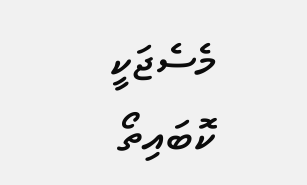މެސެޖަކީ ކޮބައިތޯ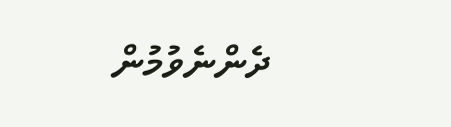ދެންނެވުމުން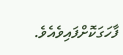ފާހަގަކޮށްފައިވެއެވެ.